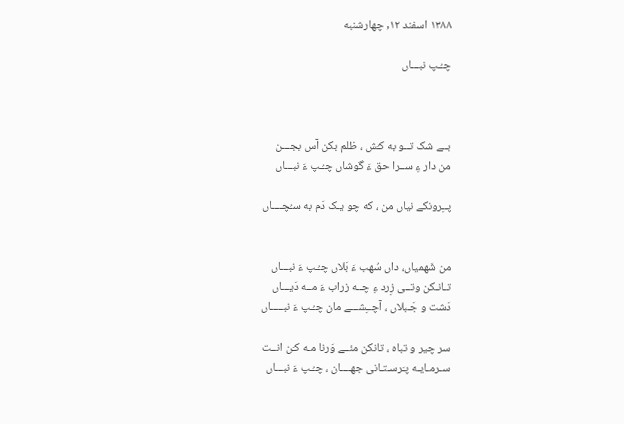۱۳۸۸ اسفند ۱۲, چهارشنبه

چـُـپ نبـــاں



بــے شک تــو به کـُش ، ظلم بکن آس بجـــن
من دار ءِ ســرا حق ءَ گوشاں چـُـپ ءَ نبـــاں

پــِرونکے نیاں من ، که چو یـک دَم به سـُچــــاں


من شَهمیاں، داں سُهب ءَ بَلاں چـُـپ ءَ نبـــاں
تـانـکن وتــی زِرد ءِ چــه زراب ءَ مــه دَیـــاں
دَشت و جَـبلاں ، آچــِشـــے مان چـُـپ ءَ نبـــــاں

سر چیر و تباه ، تانکن مئــے وَرنا مـه کـَن انــت
سـرمـایـه پـَرسـتـانی جهــــان ، چـُـپ ءَ نبـــاں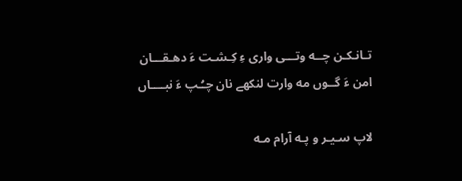تـانـکـن چــه وتـــی واری ءِ کِـشـت ءَ دهـقـــان
امن ءَ گــوں مه وارت لنکهے نان چـُـپ ءَ نبــــاں

لاپ سـیـر و پـه آرام مـه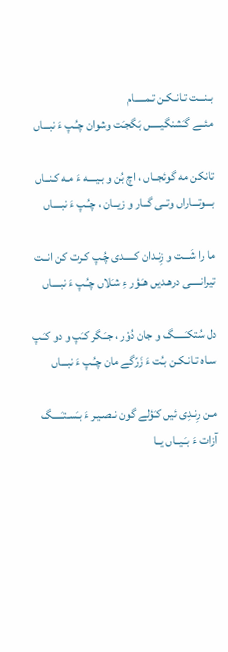بـنـــت تـانـکـن تـمـــــام
مئــے گـَشنگیـــــں بَگجـَت وشوان چـُـپ ءَ نبـــاں

تانکن مه گوئجــاں ، اچ بُن و بـیــــه ءَ مـه کـنــاں
بـــوتـــاراں وتــی گــار و زیــان ، چـُـپ ءَ نبــــاں

ما را شَـــت و زِنـدان کـــــدی چُـپ کـرت کن انــت
تیرانـــــی درهـدیں هـَـؤر ءِ شـَلاں چـُـپ ءَ نبــــاں

دل سُتکـَـــــگ و جان دُوْر ، جـَـگر کـَپ و دو کـَـپ
سـاه تـانـکـن بـُت ءَ زَرّگے مان چـُـپ ءَ نبـــاں

مـن رِنـدِی ئیں کـَؤلے گون نـصـیـر ءَ بـَسـتـَــــگ
آزات ءَ بـَـیــاں یــا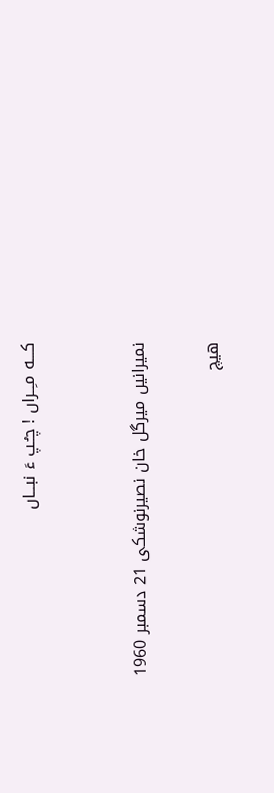کـــه مـِــراں ! چـُـپ ءَ نبـــاں


نمیرانیں میرگل خان نصیرنوشکی 21 دسمبر 1960

هیچ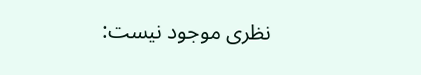نظری موجود نیست: